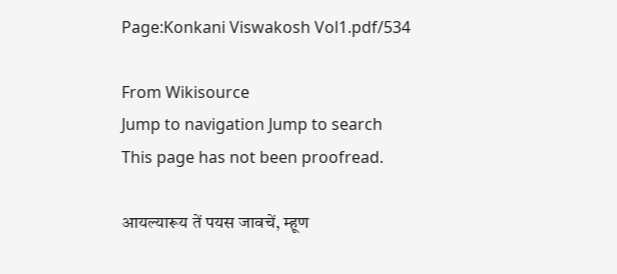Page:Konkani Viswakosh Vol1.pdf/534

From Wikisource
Jump to navigation Jump to search
This page has not been proofread.

आयल्यारूय तें पयस जावचें, म्हूण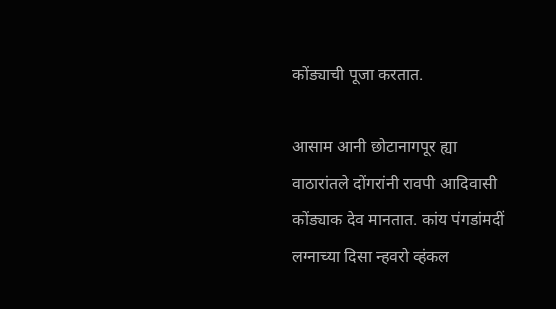कोंड्याची पूजा करतात.

आसाम आनी छोटानागपूर ह्या वाठारांतले दोंगरांनी रावपी आदिवासी कोंड्याक देव मानतात. कांय पंगडांमदीं लग्नाच्या दिसा न्हवरो व्हंकल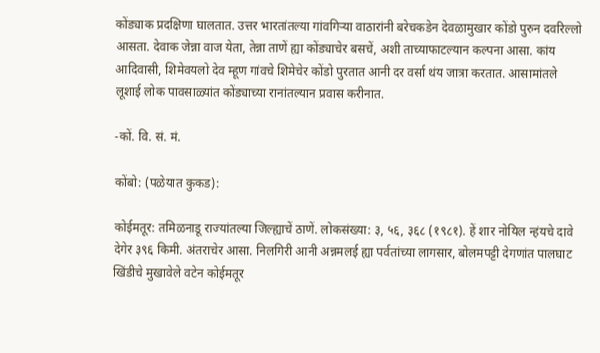कोंड्याक प्रदक्षिणा घालतात. उत्तर भारतांतल्या गांवगिऱ्या वाठारांनी बरेचकडेन देवळामुखार कोंडो पुरुन दवरिल्लो आसता. देवाक जेन्ना वाज येता, तेन्ना ताणें ह्या कोंड्याचेर बसचें, अशी ताच्याफाटल्यान कल्पना आसा. कांय आदिवासी, शिमेवयलो देव म्हूण गांवचे शिमेचेर कोंडो पुरतात आनी दर वर्सा थंय जात्रा करतात. आसामांतले लूशाई लोक पावसाळ्यांत कोंड्याच्या रानांतल्यान प्रवास करीनात.

-कों. वि. सं. मं.

कोंबो: (पळेयात कुकड):

कोईमतूर: तमिळनाडू राज्यांतल्या जिल्ह्याचें ठाणें. लोकसंख्या: ३, ५६, ३६८ (१९८१). हें शार नोयिल न्हंयचे दावे देगेर ३९६ किमी. अंतराचेर आसा. निलगिरी आनी अन्नमलई ह्या पर्वतांच्या लागसार, बोलमपट्टी देगणांत पालघाट खिंडीचे मुखावेले वटेन कोईमतूर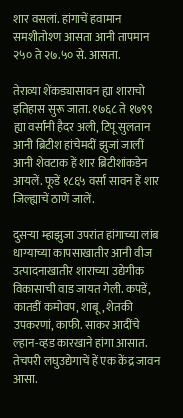शार वसलां. हांगाचें हवामान समशीतोश्ण आसता आनी तापमान २५० ते २७.५० से. आसता.

तेराव्या शेंकड्यासावन ह्या शाराचो इतिहास सुरू जाता. १७६८ ते १७९९ ह्या वर्सांनी हैदर अली, टिपू सुलतान आनी ब्रिटीश हांचेमदीं झुजां जालीं आनी शेवटाक हें शार ब्रिटीशांकडेन आयलें. फूडें १८६५ वर्सां सावन हें शार जिल्ह्याचें ठाणें जालें.

दुसऱ्या म्हाझुजा उपरांत हांगाच्या लांब धाग्याच्या कापसाखातीर आनी वीज उत्पादनाखातीर शाराच्या उद्येगीक विकासाची वाड जायत गेली. कपडें, कातडीं कमोवप, शाबू, शेतकी उपकरणां, काफी. साकर आदींचे ल्हान-व्हड कारखाने हांगा आसात. तेचपरी लघुउद्येगाचें हें एक केंद्र जावन आसा.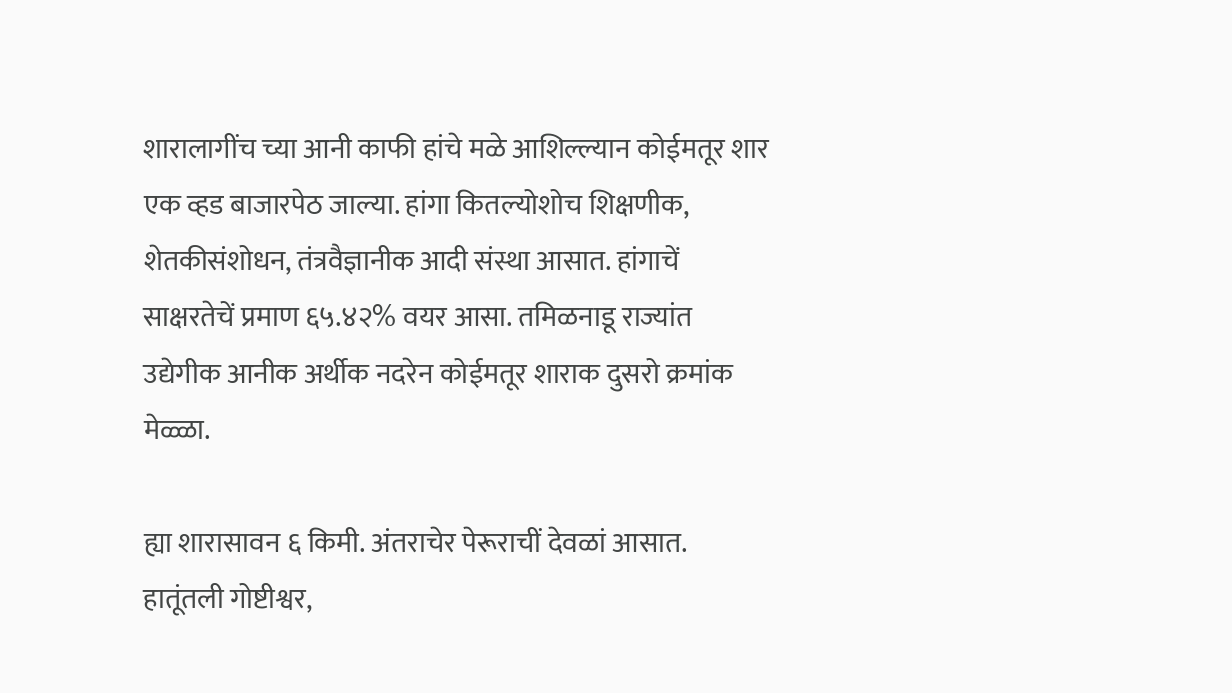शारालागींच च्या आनी काफी हांचे मळे आशिल्ल्यान कोईमतूर शार एक व्हड बाजारपेठ जाल्या. हांगा कितल्योशोच शिक्षणीक, शेतकीसंशोधन, तंत्रवैज्ञानीक आदी संस्था आसात. हांगाचें साक्षरतेचें प्रमाण ६५.४२% वयर आसा. तमिळनाडू राज्यांत उद्येगीक आनीक अर्थीक नदरेन कोईमतूर शाराक दुसरो क्रमांक मेळ्ळा.

ह्या शारासावन ६ किमी. अंतराचेर पेरूराचीं देवळां आसात. हातूंतली गोष्टीश्वर,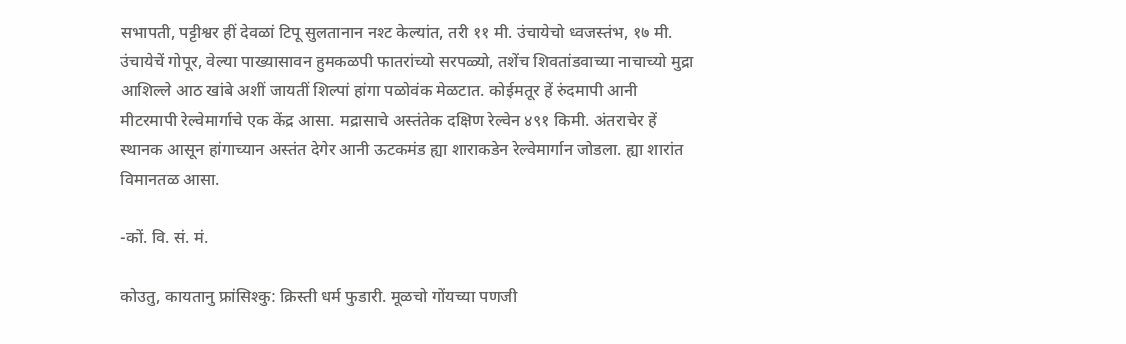सभापती, पट्टीश्वर हीं देवळां टिपू सुलतानान नश्ट केल्यांत, तरी ११ मी. उंचायेचो ध्वजस्तंभ, १७ मी. उंचायेचें गोपूर, वेल्या पाख्यासावन हुमकळपी फातरांच्यो सरपळ्यो, तशेंच शिवतांडवाच्या नाचाच्यो मुद्रा आशिल्ले आठ खांबे अशीं जायतीं शिल्पां हांगा पळोवंक मेळटात. कोईमतूर हें रुंदमापी आनी मीटरमापी रेल्वेमार्गाचे एक केंद्र आसा. मद्रासाचे अस्तंतेक दक्षिण रेल्वेन ४९१ किमी. अंतराचेर हें स्थानक आसून हांगाच्यान अस्तंत देगेर आनी ऊटकमंड ह्या शाराकडेन रेल्वेमार्गान जोडला. ह्या शारांत विमानतळ आसा.

-कों. वि. सं. मं.

कोउतु, कायतानु फ्रांसिश्कु: क्रिस्ती धर्म फुडारी. मूळचो गोंयच्या पणजी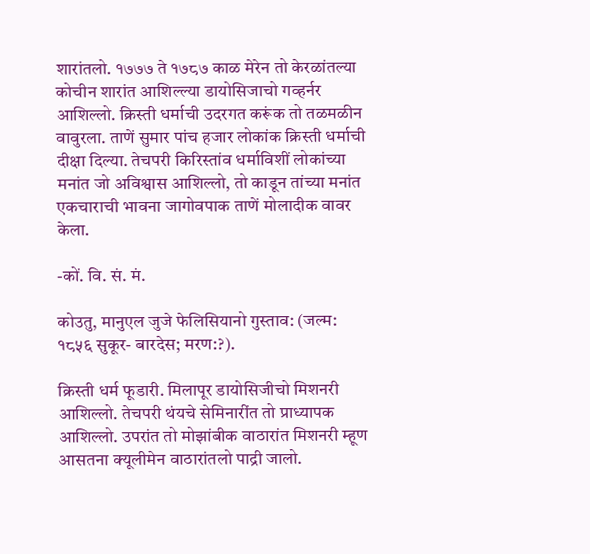शारांतलो. १७७७ ते १७८७ काळ मेरेन तो केरळांतल्या कोचीन शारांत आशिल्ल्या डायोसिजाचो गव्हर्नर आशिल्लो. क्रिस्ती धर्माची उदरगत करूंक तो तळमळीन वावुरला. ताणें सुमार पांच हजार लोकांक क्रिस्ती धर्माची दीक्षा दिल्या. तेचपरी किरिस्तांव धर्माविशीं लोकांच्या मनांत जो अविश्वास आशिल्लो, तो काडून तांच्या मनांत एकचाराची भावना जागोवपाक ताणें मोलादीक वावर केला.

-कों. वि. सं. मं.

कोउतु, मानुएल जुजे फेलिसियानो गुस्ताव: (जल्म: १८५६ सुकूर- बारदेस; मरण:?).

क्रिस्ती धर्म फूडारी. मिलापूर डायोसिजीचो मिशनरी आशिल्लो. तेचपरी थंयचे सेमिनारींत तो प्राध्यापक आशिल्लो. उपरांत तो मोझांबीक वाठारांत मिशनरी म्हूण आसतना क्यूलीमेन वाठारांतलो पाद्री जालो.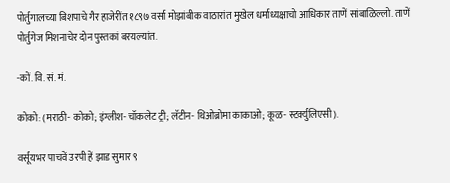पोर्तुगालच्या बिशपाचे गैर हाजेरींत १८९७ वर्सा मोझांबीक वाठारांत मुखेल धर्माध्यक्षाचो आधिकार ताणें सांबाळिल्लो. ताणें पोर्तुगेज मिशनाचेर दोन पुस्तकां बरयल्यांत.

-कों. वि. सं. मं.

कोको: (मराठी- कोको; इंग्लीश- चॉकलेट ट्री; लॅटीन- थिओब्रोमा काकाओ; कूळ- स्टर्क्युलिएसी).

वर्सूयभर पाचवें उरपी हें झाड सुमार ९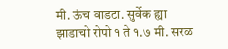मी. ऊंच वाडटा. सुर्वेक ह्या झाडाचो रोपो १ ते १.७ मी. सरळ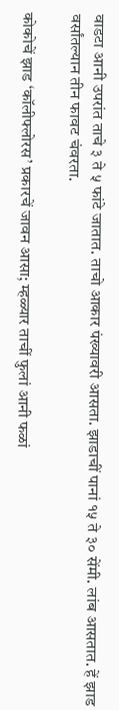वाडटा आनी उपरांत ताचे ३ ते ५ फांटे जातात. ताचो आकार पंख्यावरी आसता. झाडाचीं पानां १५ ते ३० सेंमी. लांब आसतात. हें झाड वर्सांतल्यान तीन फावट चंवरता.

कोकोचें झाड ‘कॉलीफ्लोरस’ प्रकारचें जावन आसा; म्हळ्यार ताचीं फुलां आनी फळां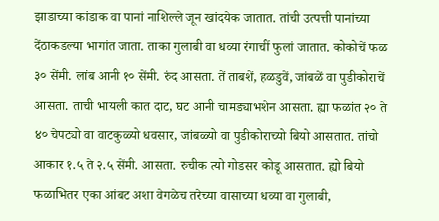झाडाच्या कांडाक वा पानां नाशिल्ले जून खांदयेक जातात. तांची उत्पत्ती पानांच्या देंठाकडल्या भागांत जाता. ताका गुलाबी वा धव्या रंगाचीं फुलां जातात. कोकोचें फळ ३० सेंमी. लांब आनी १० सेंमी. रुंद आसता. तें ताबशें, हळडुवें, जांबळें वा पुडीकोराचें आसता. ताची भायली कात दाट, घट आनी चामड्याभशेन आसता. ह्या फळांत २० ते ४० चेपट्यो वा वाटकुळ्यो धवसार, जांबळ्यो वा पुडीकोराच्यो बियो आसतात. तांचो आकार १.५ ते २.५ सेंमी. आसता. रुचीक त्यो गोडसर कोडू आसतात. ह्यो बियो फळाभितर एका आंबट अशा वेगळेच तरेच्या वासाच्या धव्या वा गुलाबी,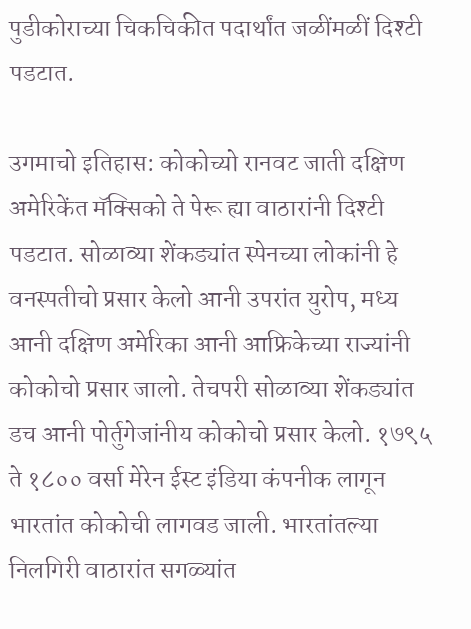पुडीकोराच्या चिकचिकीत पदार्थांत जळींमळीं दिश्टी पडटात.

उगमाचो इतिहास: कोकोच्यो रानवट जाती दक्षिण अमेरिकेंत मॅक्सिको ते पेरू ह्या वाठारांनी दिश्टी पडटात. सोळाव्या शेंकड्यांत स्पेनच्या लोकांनी हे वनस्पतीचो प्रसार केलो आनी उपरांत युरोप, मध्य आनी दक्षिण अमेरिका आनी आफ्रिकेच्या राज्यांनी कोकोचो प्रसार जालो. तेचपरी सोळाव्या शेंकड्यांत डच आनी पोर्तुगेजांनीय कोकोचो प्रसार केलो. १७९५ ते १८०० वर्सा मेरेन ईस्ट इंडिया कंपनीक लागून भारतांत कोकोची लागवड जाली. भारतांतल्या निलगिरी वाठारांत सगळ्यांत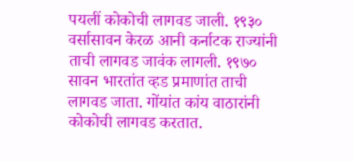पयलीं कोकोची लागवड जाली. १९३० वर्सासावन केरळ आनी कर्नाटक राज्यांनी ताची लागवड जावंक लागली. १९७० सावन भारतांत व्हड प्रमाणांत ताची लागवड जाता. गोंयांत कांय वाठारांनी कोकोची लागवड करतात.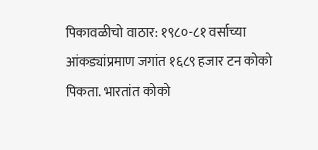पिकावळीचो वाठार: १९८०-८१ वर्साच्या आंकड्यांप्रमाण जगांत १६८९ हजार टन कोको पिकता. भारतांत कोको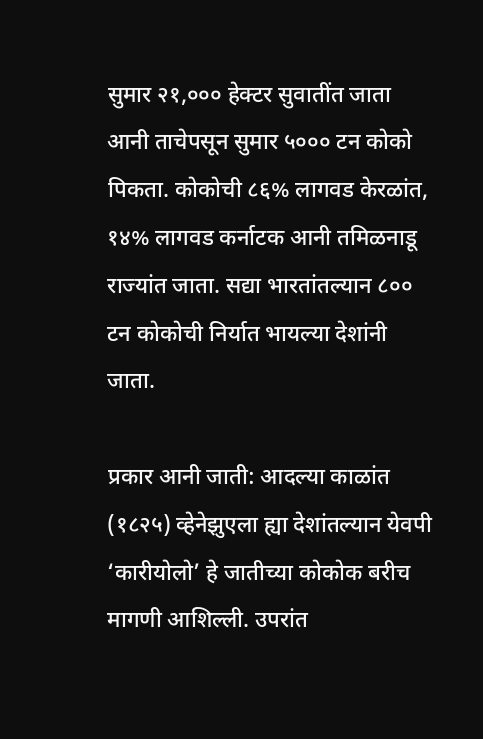सुमार २१,००० हेक्टर सुवातींत जाता आनी ताचेपसून सुमार ५००० टन कोको पिकता. कोकोची ८६% लागवड केरळांत, १४% लागवड कर्नाटक आनी तमिळनाडू राज्यांत जाता. सद्या भारतांतल्यान ८०० टन कोकोची निर्यात भायल्या देशांनी जाता.

प्रकार आनी जाती: आदल्या काळांत (१८२५) व्हेनेझुएला ह्या देशांतल्यान येवपी ‘कारीयोलो’ हे जातीच्या कोकोक बरीच मागणी आशिल्ली. उपरांत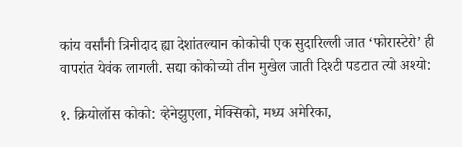कांय वर्सांनी त्रिनीदाद ह्या देशांतल्यान कोकोची एक सुदारिल्ली जात ‘फोरास्टेरो’ ही वापरांत येवंक लागली. सद्या कोकोच्यो तीन मुखेल जाती दिश्टी पडटात त्यो अश्यो:

१. क्रियोलॉस कोको: व्हेनेझुएला, मेक्सिको, मध्य अमेरिका,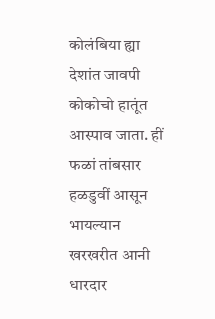कोलंबिया ह्या देशांत जावपी कोकोचो हातूंत आस्पाव जाता. हीं फळां तांबसार हळडुवीं आसून भायल्यान खरखरीत आनी धारदार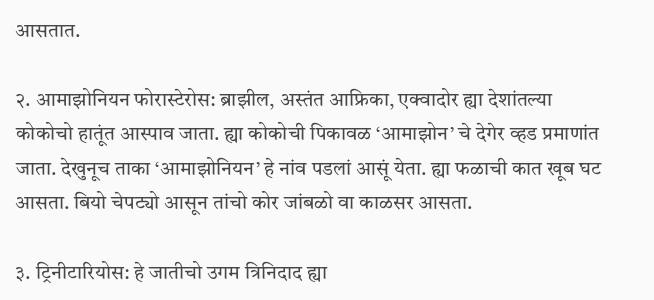आसतात.

२. आमाझोनियन फोरास्टेरोस: ब्राझील, अस्तंत आफ्रिका, एक्वादोर ह्या देशांतल्या कोकोचो हातूंत आस्पाव जाता. ह्या कोकोची पिकावळ ‘आमाझोन’ चे देगेर व्हड प्रमाणांत जाता. देखुनूच ताका ‘आमाझोनियन’ हे नांव पडलां आसूं येता. ह्या फळाची कात खूब घट आसता. बियो चेपट्यो आसून तांचो कोर जांबळो वा काळसर आसता.

३. ट्रिनीटारियोस: हे जातीचो उगम त्रिनिदाद ह्या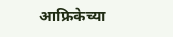आफ्रिकेच्या